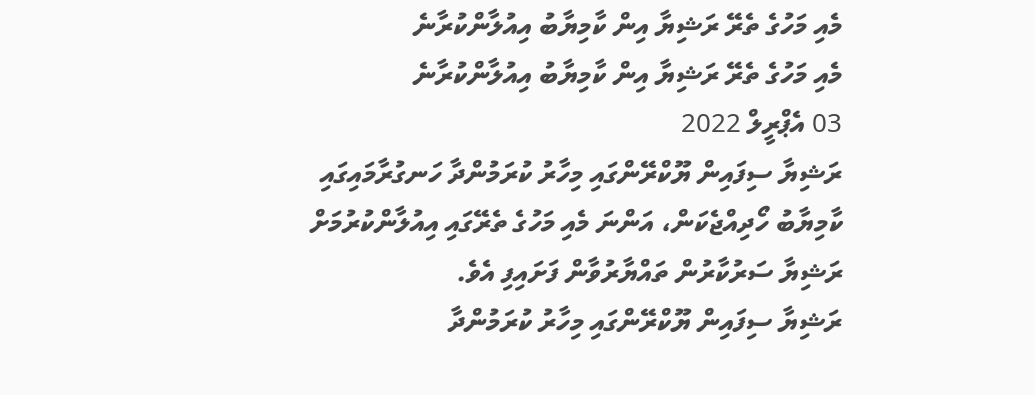މެއި މަހުގެ ތެރޭ ރަޝިޔާ އިން ކާމިޔާބު އިއުލާންކުރާނެ
މެއި މަހުގެ ތެރޭ ރަޝިޔާ އިން ކާމިޔާބު އިއުލާންކުރާނެ
03 އެޕްރީލް 2022
ރަޝިޔާ ސިފައިން ޔޫކްރޭންގައި މިހާރު ކުރަމުންދާ ހަނގުރާމައިގައި ކާމިޔާބު ހޯދިއްޖެކަން، އަންނަ މެއި މަހުގެ ތެރޭގައި އިއުލާންކުރުމަށް ރަޝިޔާ ސަރުކާރުން ތައްޔާރުވާން ފަށައިފި އެވެ.
ރަޝިޔާ ސިފައިން ޔޫކްރޭންގައި މިހާރު ކުރަމުންދާ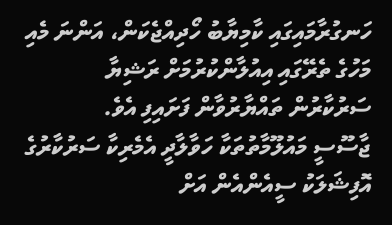ހަނގުރާމައިގައި ކާމިޔާބު ހޯދިއްޖެކަން، އަންނަ މެއި މަހުގެ ތެރޭގައި އިއުލާންކުރުމަށް ރަޝިޔާ ސަރުކާރުން ތައްޔާރުވާން ފަށައިފި އެވެ.
ޖާސޫސީ މައުލޫމާތުތަކާ ހަވާލާދީ އެމެރިކާ ސަރުކާރުގެ އޮފިޝަލަކު ސީއެންއެން އަށް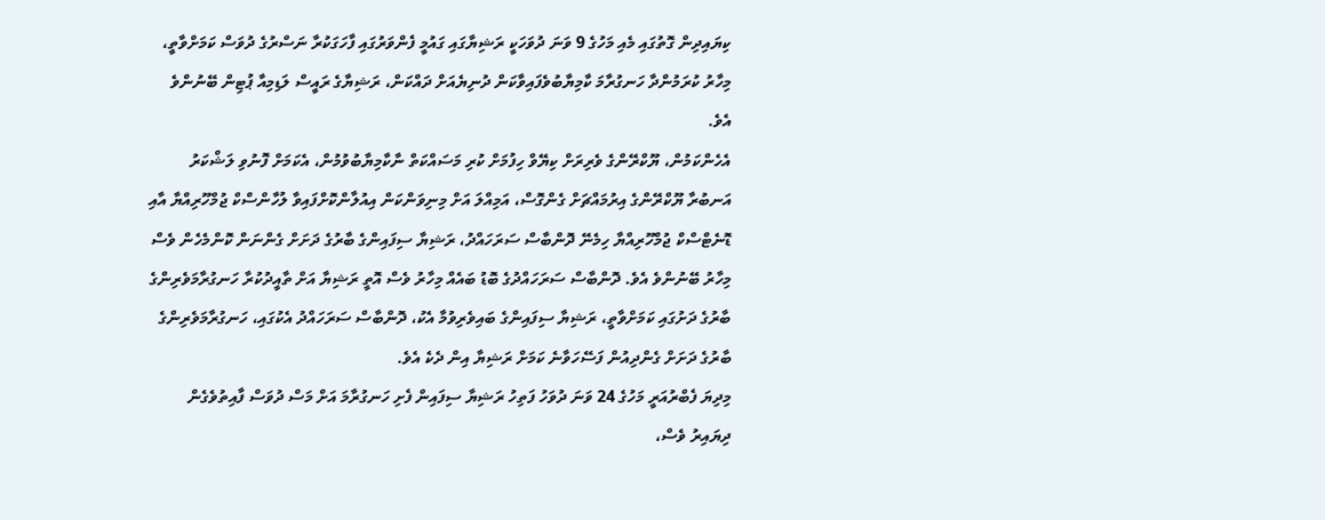ކިޔައިދިން ގޮތުގައި މެއި މަހުގެ 9 ވަނަ ދުވަހަކީ ރަޝިޔާގައި ގައުމީ ފެންވަރުގައި ފާހަގަކުރާ ނަސްރުގެ ދުވަސް ކަމަށްވާތީ، މިހާރު ކުރަމުންދާ ހަނގުރާމަ ކާމިޔާބުވެފައިވާކަން ދުނިޔެއަށް ދައްކަން، ރަޝިޔާގެ ރައީސް ލަޑިމިއާ ޕުޓިން ބޭނުންވެ އެވެ.
އެހެންކަމުން، ޔޫކްރޭންގެ ވެރިރަށް ކިޔޭވް ހިފުމަށް ކުރި މަސައްކަތް ނާކާމިޔާބުވުމުން، އެކަމަށް ފޮނުވި ލަޝްކަރު އަނބުރާ ޔޫކްރޭންގެ އިރުމައްޗަށް ގެންގޮސް، އަމިއްލަ އަށް މިނިވަންކަން އިއުލާންކޮށްފައިވާ ލުހާންސްކް ޖުމްހޫރިއްޔާ އާއި ޑޮނެޓްސްކް ޖުމްހޫރިއްޔާ ހިމެނޭ ދޮންބާސް ސަރަހައްދު، ރަޝިޔާ ސިފައިންގެ ބާރުގެ ދަށަށް ގެންނަން ކޮންމެހެން ވެސް މިހާރު ބޭނުންވެ އެވެ. ދޮންބާސް ސަރަހައްދުގެ ބޮޑު ބައެއް މިހާރު ވެސް އޮތީ ރަޝިޔާ އަށް ތާއީދުކުރާ ހަނގުރާމަވެރިންގެ ބާރުގެ ދަށުގައި ކަމަށްވާތީ، ރަޝިޔާ ސިފައިންގެ ބައިވެރިވުމާ އެކު، ދޮންބާސް ސަރަހައްދު އެކުގައި، ހަނގުރާމަވެރިންގެ ބާރުގެ ދަށަށް ގެންދިއުން ފަސޭހަވާނެ ކަމަށް ރަޝިޔާ އިން ދެކެ އެވެ.
މިދިޔަ ފެބްރުއަރީ މަހުގެ 24 ވަނަ ދުވަހު ފަތިހު ރަޝިޔާ ސިފައިން ފެށި ހަނގުރާމަ އަށް މަސް ދުވަސް ފާއިތުވެގެން ދިޔައިރު ވެސް،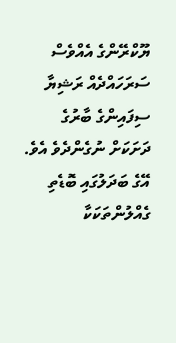ޔޫކްރޭންގެ އެއްވެސް ސަރަހައްދެއް ރަޝިޔާ ސިފައިންގެ ބާރުގެ ދަށަކަށް ނުގެންދެވެ އެވެ. އޭގެ ބަދަލުގައި ބޮޑެތި ގެއްލުންތަކަކާ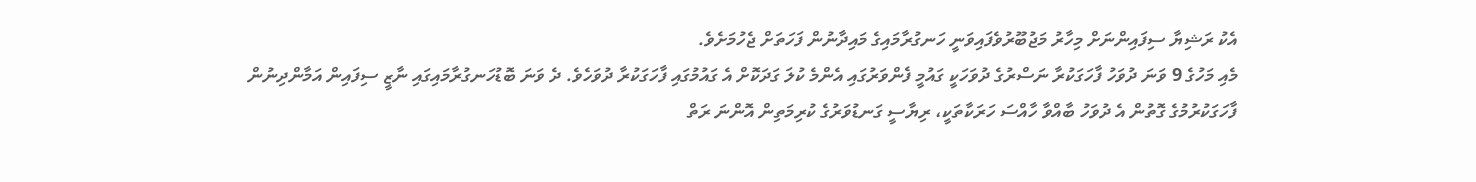އެކު ރަޝިޔާ ސިފައިންނަށް މިހާރު މަޖުބޫރުވެފައިވަނީ ހަނގުރާމައިގެ މައިދާނުން ފަހަތަށް ޖެހުމަށެވެ.
މެއި މަހުގެ 9 ވަނަ ދުވަހު ފާހަގަކުރާ ނަސްރުގެ ދުވަހަކީ ގައުމީ ފެންވަރުގައި އެންމެ ކުލަ ގަދަކޮށް އެ ގައުމުގައި ފާހަގަކުރާ ދުވަހެވެ. ދެ ވަނަ ބޮޑުހަނގުރާމައިގައި ނާޒީ ސިފައިން އަމާންދިނުން ފާހަގަކުރުމުގެ ގޮތުން އެ ދުވަހު ބާއްވާ ހާއްސަ ހަރަކާތަކީ، ރިޔާސީ ގަނޑުވަރުގެ ކުރިމަތިން އޮންނަ ރަތް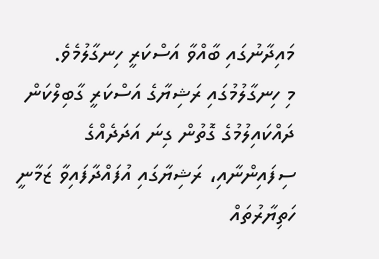މައިދާނުގައި ބާއްވާ އަސްކަރީ ހިނގާލުމެވެ.
މި ހިނގާލުމުގައި ރަޝިޔާގެ އަސްކަރީ ގާބިލްކަން ދައްކައިލުމުގެ ގޮތުން ގިނަ އަދަދެއްގެ ސިފައިންނާއި، ރަޝިޔާގައި އުފައްދާފައިވާ ޒަމާނީ ހަތިޔާރުތައް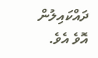ދައްކައިލުން އޮވެ އެވެ.